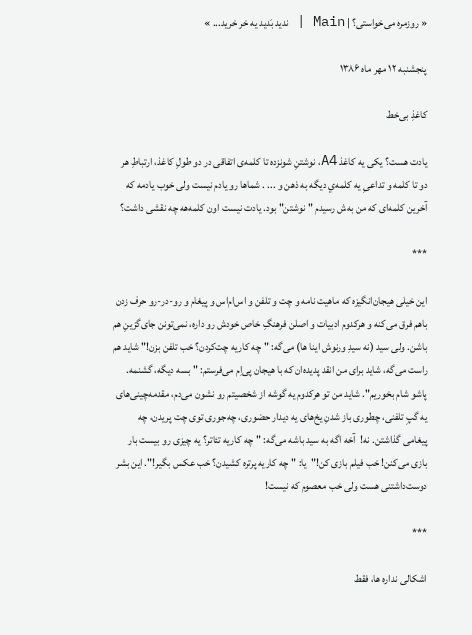« روزمره می‌خواستی؟ | Main | ندید بَدید یه خر خرید... »

پنجشنبه ۱۲ مهر ماه ۱۳۸۶

کاغذِ بی‌خط

یادت هست؟ یکی یه کاغذ A4، نوشتنِ شونزده تا کلمه‌ی اتفاقی در دو طولِ کاغذ، ارتباطِ هر دو تا کلمه و تداعیِ یه کلمه‌ي دیگه به ذهن و ... . شماها رو یادم نیست ولی خوب یادمه که آخرین کلمه‌ای که من به‌ش رسیدم "نوشتن" بود. یادت نیست اون کلمه‌هه چه نقشی داشت؟

***

این خیلی هیجان‌انگیزه که ماهیت نامه و چت و تلفن و اس‌ام‌اس و پیغام و رو-در-رو حرف زدن باهم فرق می‌کنه و هرکدوم ادبیات و اصلن فرهنگِ خاص خودش رو داره، نمی‌تونن جای‌گزینِ هم باشن. ولی سید (نه سیدِ ورنوش اینا ها) می‌گه: "چه کاریه چت‌کردن؟ خب تلفن بزن!" شاید هم راست می‌گه، شاید برای من انقد پدیده‌ان که با هیجان پی‌اِم می‌فرستم: "بسه دیگه، گشنمه. پاشو شام بخوریم". شاید من تو هرکدوم یه گوشه از شخصیتم رو نشون می‌دم، مقدمه‌چینی‌های یه گپِ تلفنی، چطوری باز شدنِ یخ‌های یه دیدار حضوری، چه‌جوری توی چت پریدن، چه پیغامی گذاشتن. نه!  آخه اگه به سید باشه می‌گه: "چه کاریه تئاتر؟ یه چیزی رو بیست بار بازی می‌کنن! خب فیلم بازی کن!"  یا: "چه کاریه پرتره کشیدن؟ خب عکس بگیر!". این بشر دوست‌داشتنی هست ولی خب معصوم که نیست!

***

اشکالی نداره ها، فقط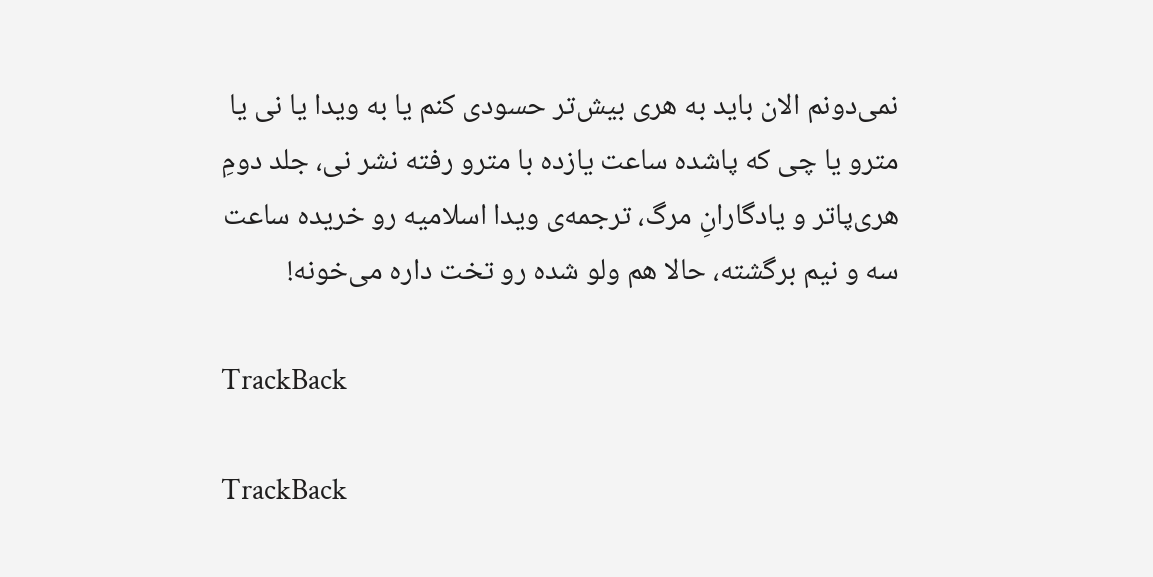نمی‌دونم الان باید به هری بیش‌تر حسودی کنم یا به ویدا یا نی یا مترو یا چی که پاشده ساعت یازده با مترو رفته نشر نی، جلد دومِ هری‌پاتر و یادگارانِ مرگ، ترجمه‌ی ویدا اسلامیه رو خریده ساعت سه و نیم برگشته، حالا هم ولو شده رو تخت داره می‌خونه!

TrackBack

TrackBack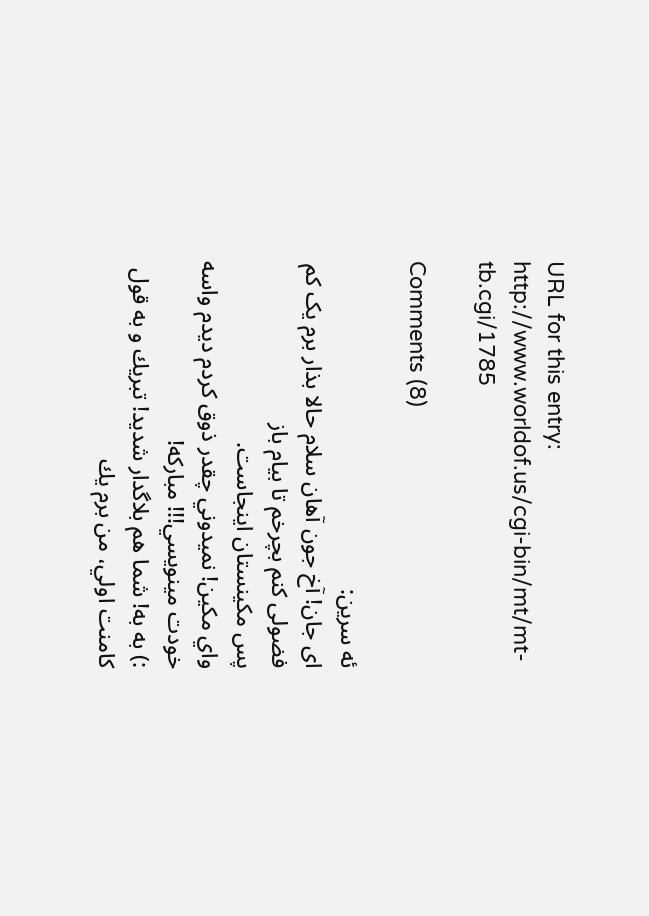URL for this entry:
http://www.worldof.us/cgi-bin/mt/mt-tb.cgi/1785

Comments (8)

ئه سرین:
ای جان! آخ جون آهان سلام حالا بذار برم یک کم فضولی کنم بچرخم تا بیام باز
پس مکینستان اینجاست.
واي مكين! نميدوني چقدر ذوق كردم ديدم واسه خودت مينويسي!!! مباركه!
:) به به! شما هم بلاگدار شديد! تبريك و به قول كامنت اولي، من برم يك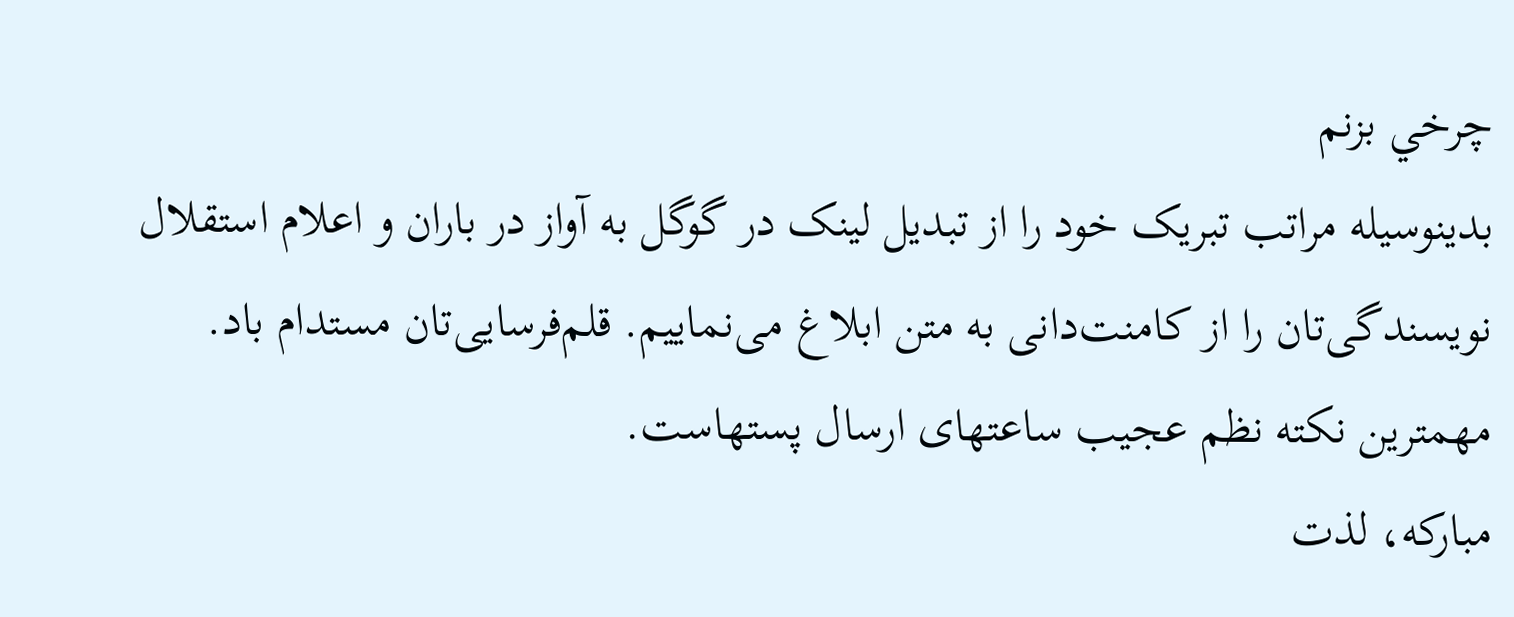چرخي بزنم
بدینوسیله مراتب تبریک خود را از تبدیل لینک در گوگل به آواز در باران و اعلام استقلال نویسندگی‌تان را از کامنت‌دانی به متن ابلاغ می‌نماییم. قلم‌فرسایی‌تان مستدام باد.
مهمترین نکته نظم عجیب ساعتهای ارسال پستهاست.
مبارکه، لذت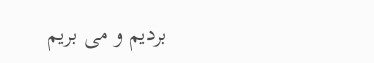بردیم و می بریم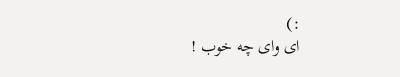:)
ای وای چه خوب !